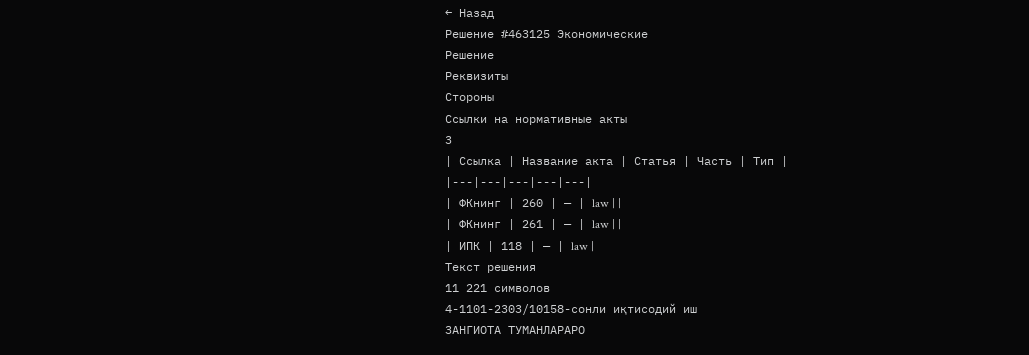← Назад
Решение #463125 Экономические
Решение
Реквизиты
Стороны
Ссылки на нормативные акты
3
| Ссылка | Название акта | Статья | Часть | Тип |
|---|---|---|---|---|
| ФКнинг | 260 | — | law | |
| ФКнинг | 261 | — | law | |
| ИПК | 118 | — | law |
Текст решения
11 221 символов
4-1101-2303/10158-сонли иқтисодий иш
ЗАНГИОТА ТУМАНЛАРАРО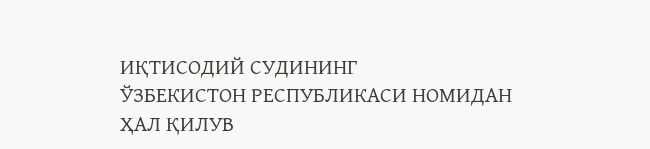ИҚТИСОДИЙ СУДИНИНГ
ЎЗБЕКИСТОН РЕСПУБЛИКАСИ НОМИДАН
ҲАЛ ҚИЛУВ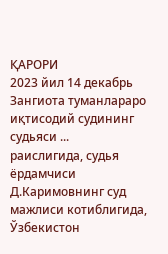ҚАРОРИ
2023 йил 14 декабрь
Зангиота туманлараро иқтисодий судининг судьяси ...
раислигида, судья ёрдамчиси Д.Каримовнинг суд мажлиси котиблигида,
Ўзбекистон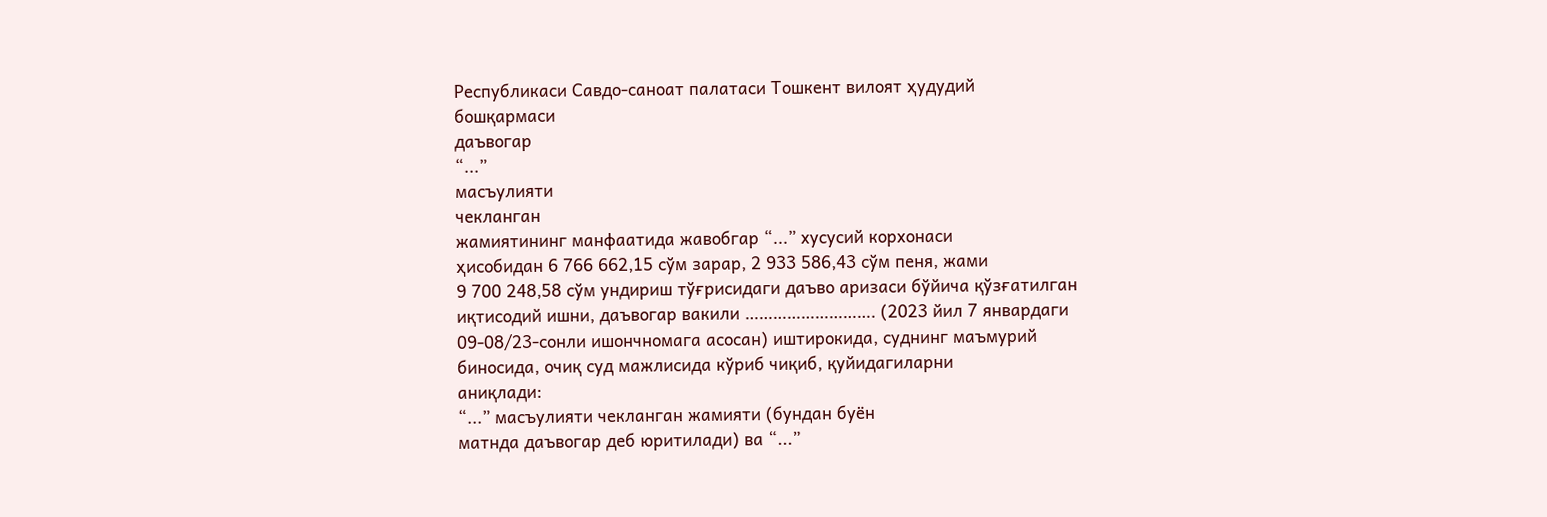Республикаси Савдо-саноат палатаси Тошкент вилоят ҳудудий
бошқармаси
даъвогар
“...”
масъулияти
чекланган
жамиятининг манфаатида жавобгар “...” хусусий корхонаси
ҳисобидан 6 766 662,15 сўм зарар, 2 933 586,43 сўм пеня, жами
9 700 248,58 сўм ундириш тўғрисидаги даъво аризаси бўйича қўзғатилган
иқтисодий ишни, даъвогар вакили ………………………. (2023 йил 7 январдаги
09-08/23-сонли ишончномага асосан) иштирокида, суднинг маъмурий
биносида, очиқ суд мажлисида кўриб чиқиб, қуйидагиларни
аниқлади:
“...” масъулияти чекланган жамияти (бундан буён
матнда даъвогар деб юритилади) ва “...”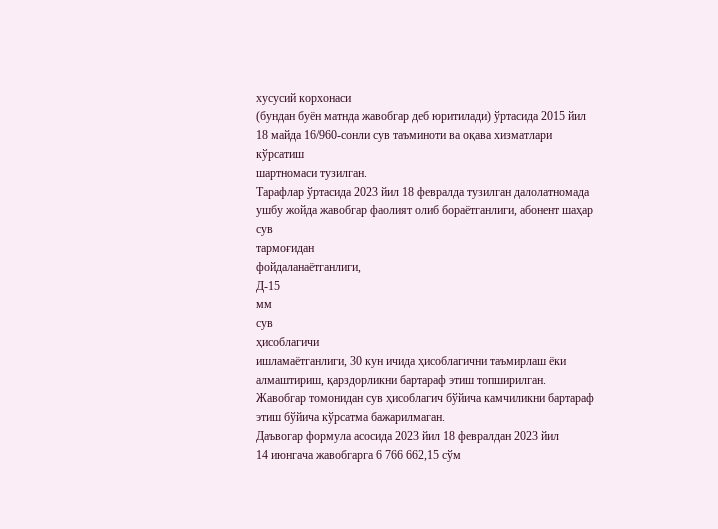хусусий корхонаси
(бундан буён матнда жавобгар деб юритилади) ўртасида 2015 йил
18 майда 16/960-сонли сув таъминоти ва оқава хизматлари кўрсатиш
шартномаси тузилган.
Тарафлар ўртасида 2023 йил 18 февралда тузилган далолатномада
ушбу жойда жавобгар фаолият олиб бораётганлиги, абонент шаҳар сув
тармоғидан
фойдаланаётганлиги,
Д-15
мм
сув
ҳисоблагичи
ишламаётганлиги, 30 кун ичида ҳисоблагични таъмирлаш ёки
алмаштириш, қарздорликни бартараф этиш топширилган.
Жавобгар томонидан сув ҳисоблагич бўйича камчиликни бартараф
этиш бўйича кўрсатма бажарилмаган.
Даъвогар формула асосида 2023 йил 18 февралдан 2023 йил
14 июнгача жавобгарга 6 766 662,15 сўм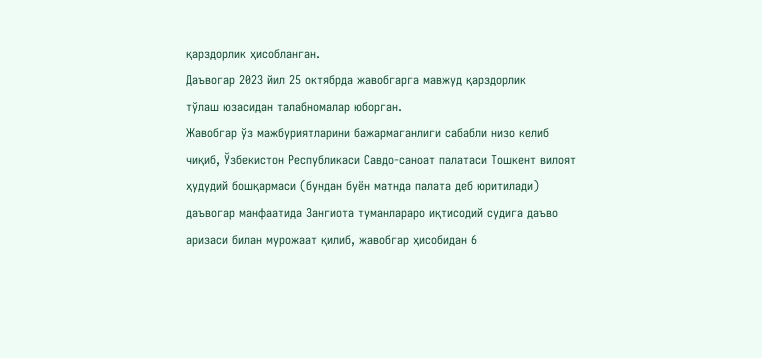қарздорлик ҳисобланган.
Даъвогар 2023 йил 25 октябрда жавобгарга мавжуд қарздорлик
тўлаш юзасидан талабномалар юборган.
Жавобгар ўз мажбуриятларини бажармаганлиги сабабли низо келиб
чиқиб, Ўзбекистон Республикаси Савдо-саноат палатаси Тошкент вилоят
ҳудудий бошқармаси (бундан буён матнда палата деб юритилади)
даъвогар манфаатида Зангиота туманлараро иқтисодий судига даъво
аризаси билан мурожаат қилиб, жавобгар ҳисобидан 6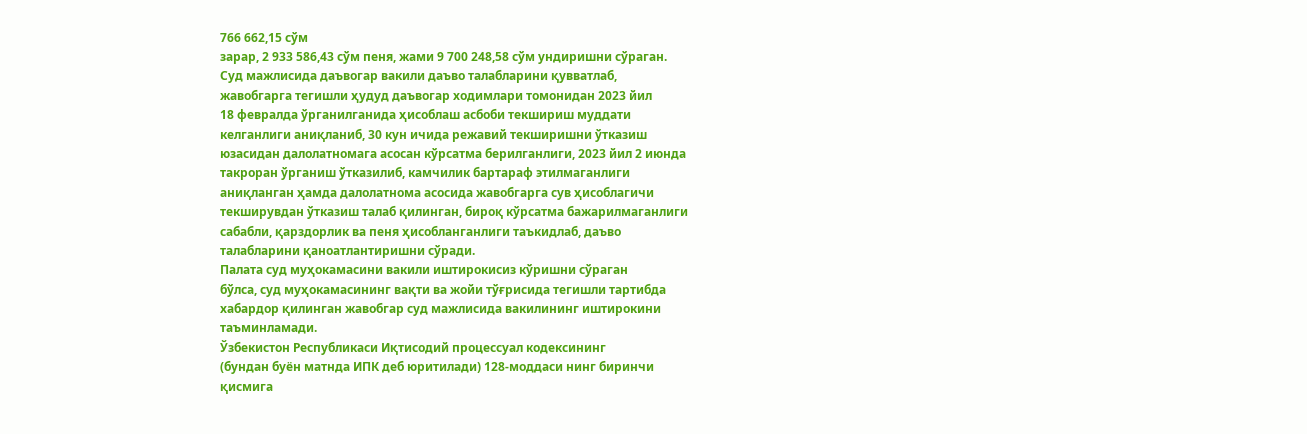766 662,15 сўм
зарар, 2 933 586,43 сўм пеня, жами 9 700 248,58 сўм ундиришни сўраган.
Суд мажлисида даъвогар вакили даъво талабларини қувватлаб,
жавобгарга тегишли ҳудуд даъвогар ходимлари томонидан 2023 йил
18 февралда ўрганилганида ҳисоблаш асбоби текшириш муддати
келганлиги аниқланиб, 30 кун ичида режавий текширишни ўтказиш
юзасидан далолатномага асосан кўрсатма берилганлиги, 2023 йил 2 июнда
такроран ўрганиш ўтказилиб, камчилик бартараф этилмаганлиги
аниқланган ҳамда далолатнома асосида жавобгарга сув ҳисоблагичи
текширувдан ўтказиш талаб қилинган, бироқ кўрсатма бажарилмаганлиги
сабабли, қарздорлик ва пеня ҳисобланганлиги таъкидлаб, даъво
талабларини қаноатлантиришни сўради.
Палата суд муҳокамасини вакили иштирокисиз кўришни сўраган
бўлса, суд муҳокамасининг вақти ва жойи тўғрисида тегишли тартибда
хабардор қилинган жавобгар суд мажлисида вакилининг иштирокини
таъминламади.
Ўзбекистон Республикаси Иқтисодий процессуал кодексининг
(бундан буён матнда ИПК деб юритилади) 128-моддаси нинг биринчи
қисмига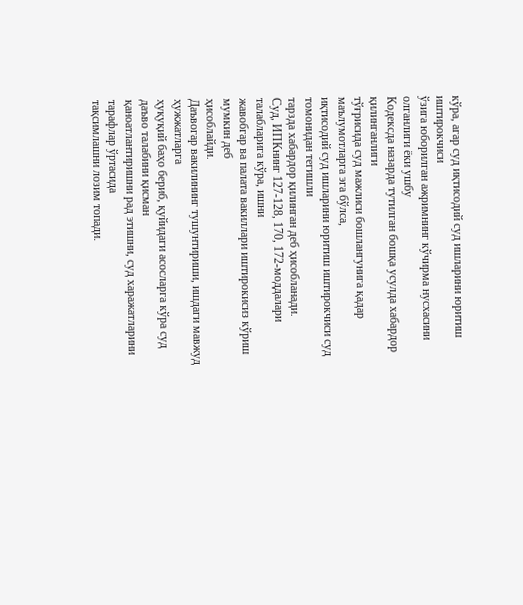кўра, агар суд иқтисодий суд ишларини юритиш иштирокчиси
ўзига юборилган ажримнинг кўчирма нусхасини олганлиги ёки ушбу
Кодексда назарда тутилган бошқа усулда хабардор қилинганлиги
тўғрисида суд мажлиси бошлангунига қадар маълумотларга эга бўлса,
иқтисодий суд ишларини юритиш иштирокчиси суд томонидан тегишли
тарзда хабардор қилинган деб ҳисобланади.
Суд, ИПКнинг 127-128, 170, 172-моддалари талабларига кўра, ишни
жавобгар ва палата вакиллари иштирокисиз кўриш мумкин деб
ҳисоблайди.
Даъвогар вакилининг тушунтириши, ишдаги мавжуд ҳужжатларга
ҳуқуқий баҳо бериб, қуйидаги асосларга кўра суд даъво талабини қисман
қаноатлантиришни рад этишни, суд харажатларини тарафлар ўртасида
тақсимлашни лозим топади.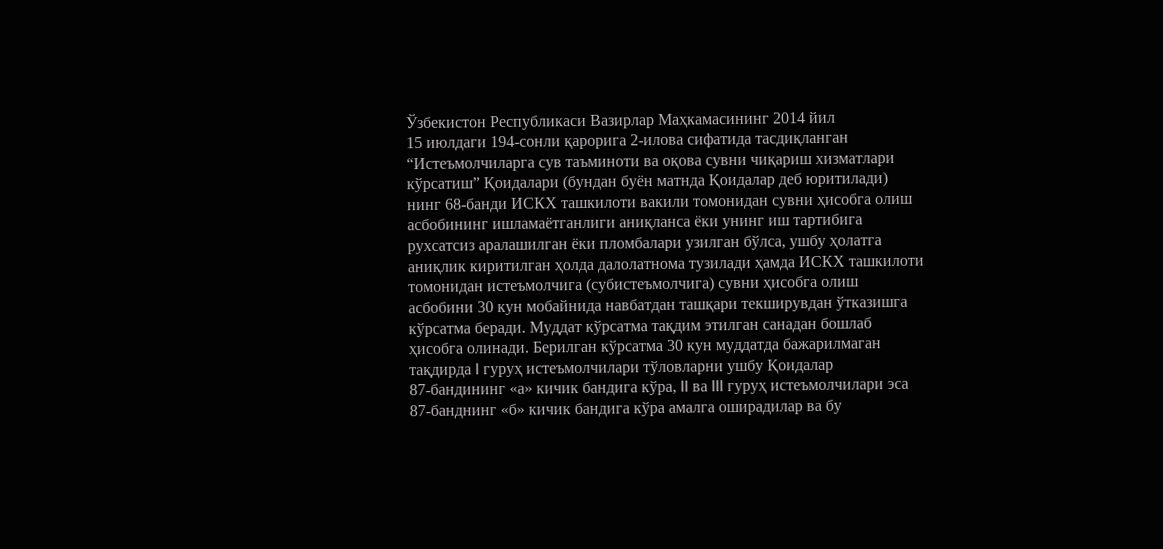Ўзбекистон Республикаси Вазирлар Маҳкамасининг 2014 йил
15 июлдаги 194-сонли қарорига 2-илова сифатида тасдиқланган
“Истеъмолчиларга сув таъминоти ва оқова сувни чиқариш хизматлари
кўрсатиш” Қоидалари (бундан буён матнда Қоидалар деб юритилади)
нинг 68-банди ИСКХ ташкилоти вакили томонидан сувни ҳисобга олиш
асбобининг ишламаётганлиги аниқланса ёки унинг иш тартибига
рухсатсиз аралашилган ёки пломбалари узилган бўлса, ушбу ҳолатга
аниқлик киритилган ҳолда далолатнома тузилади ҳамда ИСКХ ташкилоти
томонидан истеъмолчига (субистеъмолчига) сувни ҳисобга олиш
асбобини 30 кун мобайнида навбатдан ташқари текширувдан ўтказишга
кўрсатма беради. Муддат кўрсатма тақдим этилган санадан бошлаб
ҳисобга олинади. Берилган кўрсатма 30 кун муддатда бажарилмаган
тақдирда I гуруҳ истеъмолчилари тўловларни ушбу Қоидалар
87-бандининг «а» кичик бандига кўра, II ва III гуруҳ истеъмолчилари эса
87-банднинг «б» кичик бандига кўра амалга оширадилар ва бу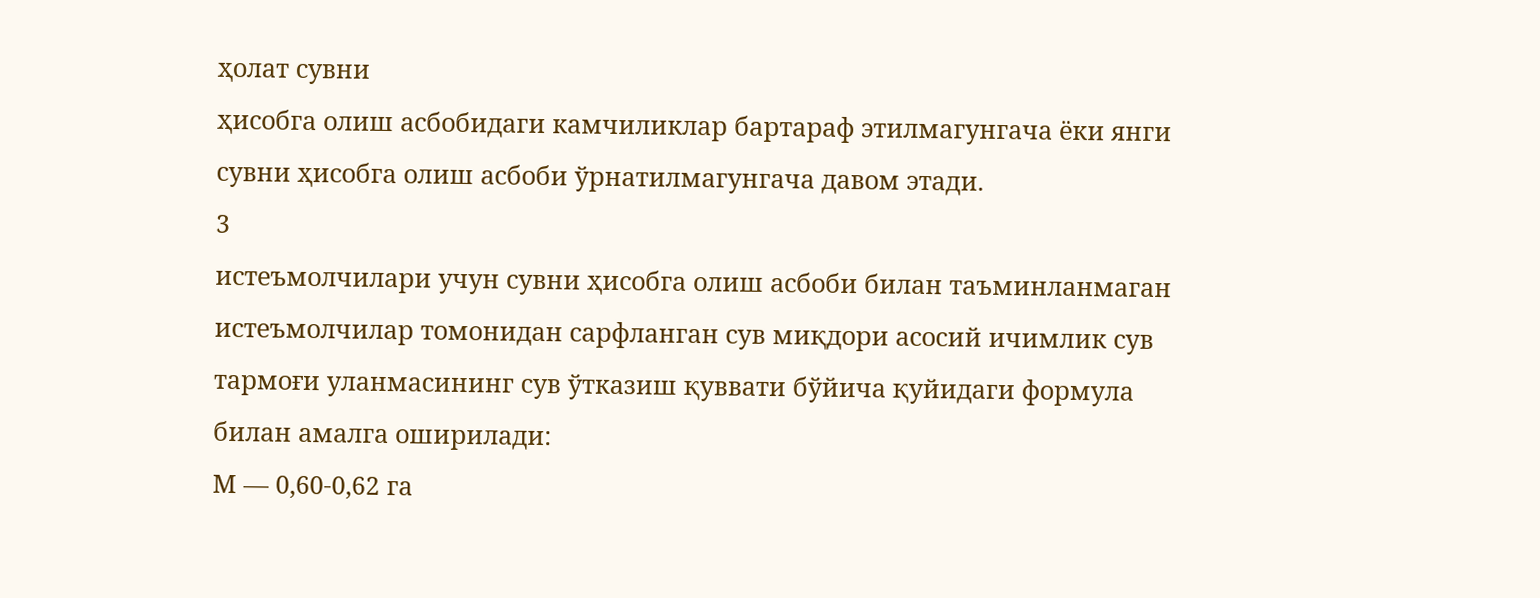ҳолат сувни
ҳисобга олиш асбобидаги камчиликлар бартараф этилмагунгача ёки янги
сувни ҳисобга олиш асбоби ўрнатилмагунгача давом этади.
3
истеъмолчилари учун сувни ҳисобга олиш асбоби билан таъминланмаган
истеъмолчилар томонидан сарфланган сув миқдори асосий ичимлик сув
тармоғи уланмасининг сув ўтказиш қуввати бўйича қуйидаги формула
билан амалга оширилади:
М — 0,60-0,62 га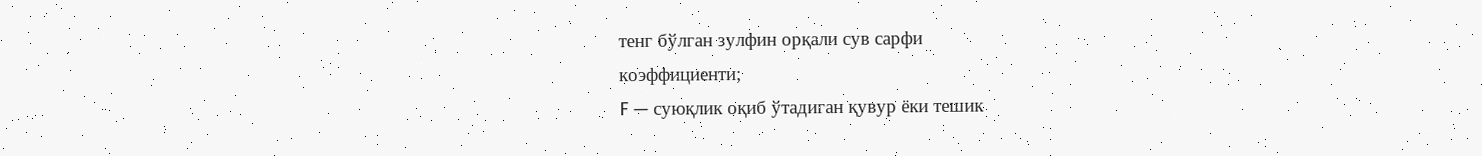тенг бўлган зулфин орқали сув сарфи
коэффициенти;
F — суюқлик оқиб ўтадиган қувур ёки тешик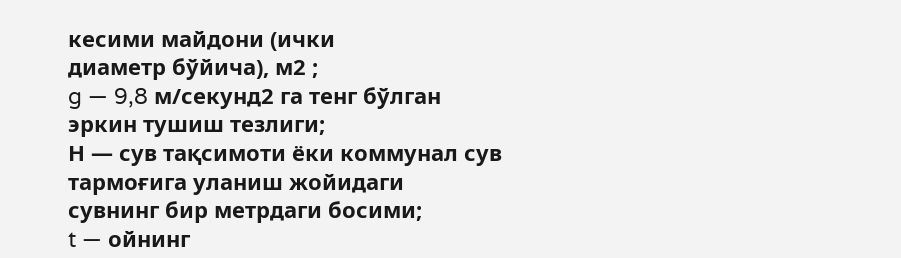кесими майдони (ички
диаметр бўйича), м2 ;
g — 9,8 м/секунд2 га тенг бўлган эркин тушиш тезлиги;
Н — сув тақсимоти ёки коммунал сув тармоғига уланиш жойидаги
сувнинг бир метрдаги босими;
t — ойнинг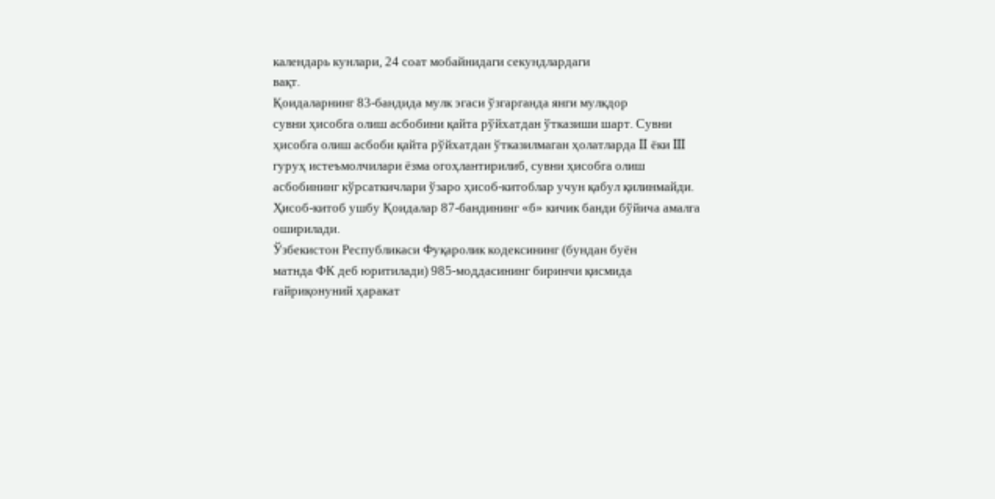календарь кунлари, 24 соат мобайнидаги секундлардаги
вақт.
Қоидаларнинг 83-бандида мулк эгаси ўзгарганда янги мулкдор
сувни ҳисобга олиш асбобини қайта рўйхатдан ўтказиши шарт. Сувни
ҳисобга олиш асбоби қайта рўйхатдан ўтказилмаган ҳолатларда II ёки III
гуруҳ истеъмолчилари ёзма огоҳлантирилиб, сувни ҳисобга олиш
асбобининг кўрсаткичлари ўзаро ҳисоб-китоблар учун қабул қилинмайди.
Ҳисоб-китоб ушбу Қоидалар 87-бандининг «б» кичик банди бўйича амалга
оширилади.
Ўзбекистон Республикаси Фуқаролик кодексининг (бундан буён
матнда ФК деб юритилади) 985-моддасининг биринчи қисмида
ғайриқонуний ҳаракат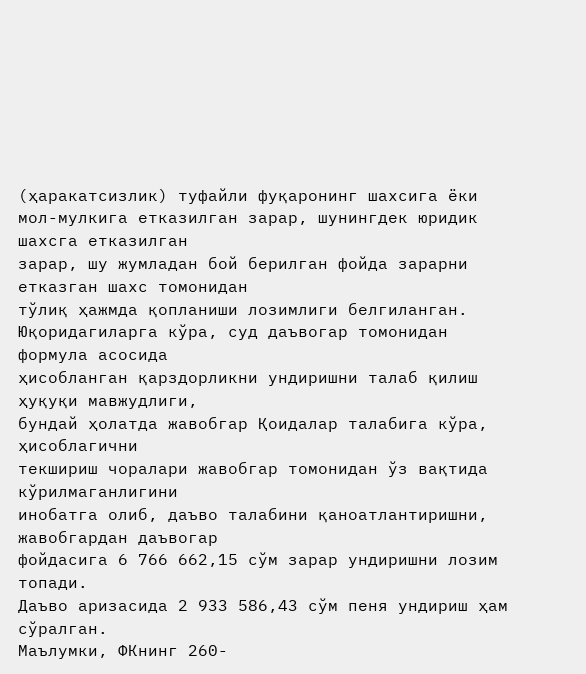(ҳаракатсизлик) туфайли фуқаронинг шахсига ёки
мол-мулкига етказилган зарар, шунингдек юридик шахсга етказилган
зарар, шу жумладан бой берилган фойда зарарни етказган шахс томонидан
тўлиқ ҳажмда қопланиши лозимлиги белгиланган.
Юқоридагиларга кўра, суд даъвогар томонидан формула асосида
ҳисобланган қарздорликни ундиришни талаб қилиш ҳуқуқи мавжудлиги,
бундай ҳолатда жавобгар Қоидалар талабига кўра, ҳисоблагични
текшириш чоралари жавобгар томонидан ўз вақтида кўрилмаганлигини
инобатга олиб, даъво талабини қаноатлантиришни, жавобгардан даъвогар
фойдасига 6 766 662,15 сўм зарар ундиришни лозим топади.
Даъво аризасида 2 933 586,43 сўм пеня ундириш ҳам сўралган.
Маълумки, ФКнинг 260-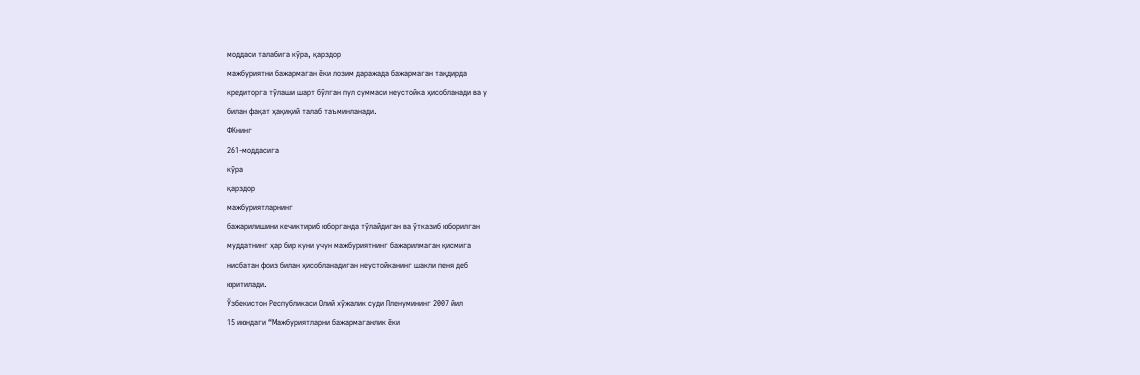моддаси талабига кўра, қарздор
мажбуриятни бажармаган ёки лозим даражада бажармаган тақдирда
кредиторга тўлаши шарт бўлган пул суммаси неустойка ҳисобланади ва у
билан фақат ҳақиқий талаб таъминланади.
ФКнинг
261-моддасига
кўра
қарздор
мажбуриятларнинг
бажарилишини кечиктириб юборганда тўлайдиган ва ўтказиб юборилган
муддатнинг ҳар бир куни учун мажбуриятнинг бажарилмаган қисмига
нисбатан фоиз билан ҳисобланадиган неустойканинг шакли пеня деб
юритилади.
Ўзбекистон Республикаси Олий хўжалик суди Пленумининг 2007 йил
15 июндаги “Мажбуриятларни бажармаганлик ёки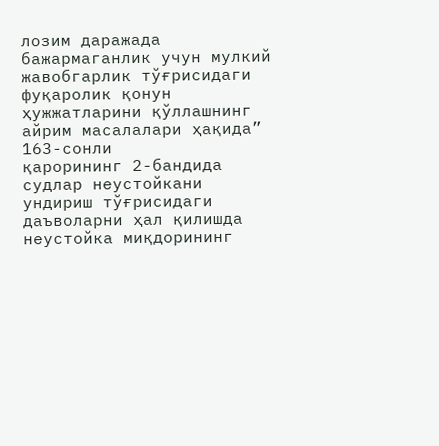лозим даражада
бажармаганлик учун мулкий жавобгарлик тўғрисидаги фуқаролик қонун
ҳужжатларини қўллашнинг айрим масалалари ҳақида” 163-сонли
қарорининг 2-бандида судлар неустойкани ундириш тўғрисидаги
даъволарни ҳал қилишда неустойка миқдорининг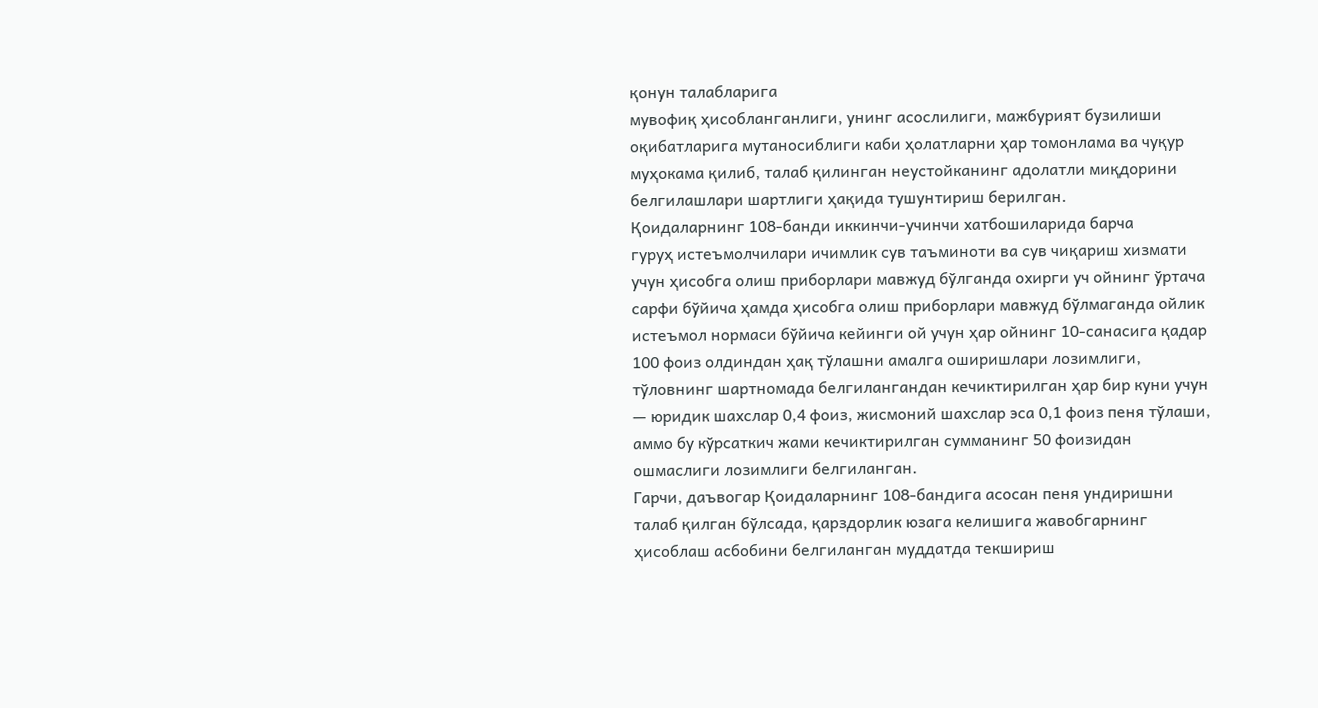қонун талабларига
мувофиқ ҳисобланганлиги, унинг асослилиги, мажбурият бузилиши
оқибатларига мутаносиблиги каби ҳолатларни ҳар томонлама ва чуқур
муҳокама қилиб, талаб қилинган неустойканинг адолатли миқдорини
белгилашлари шартлиги ҳақида тушунтириш берилган.
Қоидаларнинг 108-банди иккинчи-учинчи хатбошиларида барча
гуруҳ истеъмолчилари ичимлик сув таъминоти ва сув чиқариш хизмати
учун ҳисобга олиш приборлари мавжуд бўлганда охирги уч ойнинг ўртача
сарфи бўйича ҳамда ҳисобга олиш приборлари мавжуд бўлмаганда ойлик
истеъмол нормаси бўйича кейинги ой учун ҳар ойнинг 10-санасига қадар
100 фоиз олдиндан ҳақ тўлашни амалга оширишлари лозимлиги,
тўловнинг шартномада белгилангандан кечиктирилган ҳар бир куни учун
— юридик шахслар 0,4 фоиз, жисмоний шахслар эса 0,1 фоиз пеня тўлаши,
аммо бу кўрсаткич жами кечиктирилган сумманинг 50 фоизидан
ошмаслиги лозимлиги белгиланган.
Гарчи, даъвогар Қоидаларнинг 108-бандига асосан пеня ундиришни
талаб қилган бўлсада, қарздорлик юзага келишига жавобгарнинг
ҳисоблаш асбобини белгиланган муддатда текшириш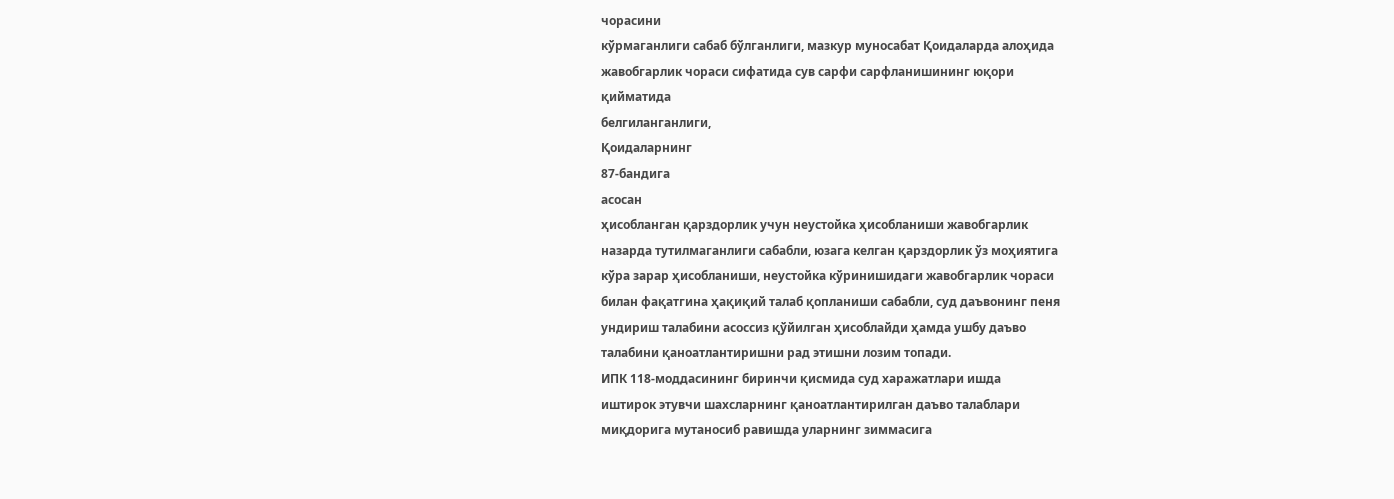чорасини
кўрмаганлиги сабаб бўлганлиги, мазкур муносабат Қоидаларда алоҳида
жавобгарлик чораси сифатида сув сарфи сарфланишининг юқори
қийматида
белгиланганлиги,
Қоидаларнинг
87-бандига
асосан
ҳисобланган қарздорлик учун неустойка ҳисобланиши жавобгарлик
назарда тутилмаганлиги сабабли, юзага келган қарздорлик ўз моҳиятига
кўра зарар ҳисобланиши, неустойка кўринишидаги жавобгарлик чораси
билан фақатгина ҳақиқий талаб қопланиши сабабли, суд даъвонинг пеня
ундириш талабини асоссиз қўйилган ҳисоблайди ҳамда ушбу даъво
талабини қаноатлантиришни рад этишни лозим топади.
ИПК 118-моддасининг биринчи қисмида суд харажатлари ишда
иштирок этувчи шахсларнинг қаноатлантирилган даъво талаблари
миқдорига мутаносиб равишда уларнинг зиммасига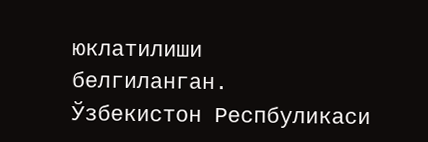юклатилиши
белгиланган.
Ўзбекистон Респбуликаси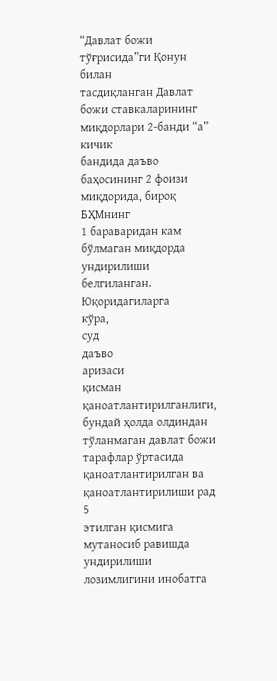“Давлат божи тўғрисида”ги Қонун билан
тасдиқланган Давлат божи ставкаларининг миқдорлари 2-банди “а” кичик
бандида даъво баҳосининг 2 фоизи миқдорида, бироқ БҲМнинг
1 бараваридан кам бўлмаган миқдорда ундирилиши белгиланган.
Юқоридагиларга
кўра,
суд
даъво
аризаси
қисман
қаноатлантирилганлиги, бундай ҳолда олдиндан тўланмаган давлат божи
тарафлар ўртасида қаноатлантирилган ва қаноатлантирилиши рад
5
этилган қисмига мутаносиб равишда ундирилиши лозимлигини инобатга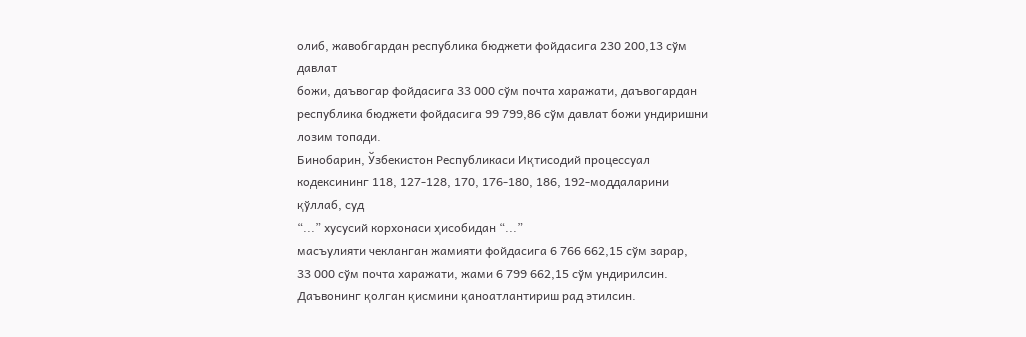олиб, жавобгардан республика бюджети фойдасига 230 200,13 сўм давлат
божи, даъвогар фойдасига 33 000 сўм почта харажати, даъвогардан
республика бюджети фойдасига 99 799,86 сўм давлат божи ундиришни
лозим топади.
Бинобарин, Ўзбекистон Республикаси Иқтисодий процессуал
кодексининг 118, 127-128, 170, 176-180, 186, 192-моддаларини қўллаб, суд
“...” хусусий корхонаси ҳисобидан “...”
масъулияти чекланган жамияти фойдасига 6 766 662,15 сўм зарар,
33 000 сўм почта харажати, жами 6 799 662,15 сўм ундирилсин.
Даъвонинг қолган қисмини қаноатлантириш рад этилсин.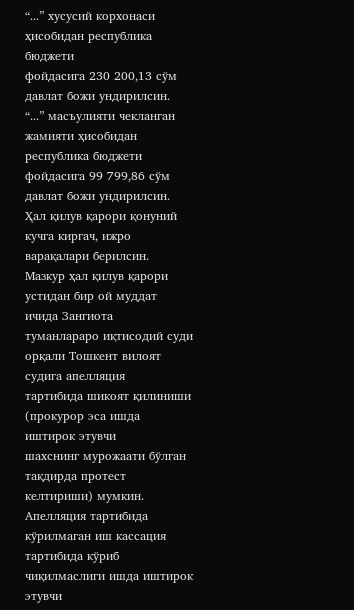“...” хусусий корхонаси ҳисобидан республика бюджети
фойдасига 230 200,13 сўм давлат божи ундирилсин.
“...” масъулияти чекланган жамияти ҳисобидан
республика бюджети фойдасига 99 799,86 сўм давлат божи ундирилсин.
Ҳал қилув қарори қонуний кучга киргач, ижро варақалари берилсин.
Мазкур ҳал қилув қарори устидан бир ой муддат ичида Зангиота
туманлараро иқтисодий суди орқали Тошкент вилоят судига апелляция
тартибида шикоят қилиниши (прокурор эса ишда иштирок этувчи
шахснинг мурожаати бўлган тақдирда протест келтириши) мумкин.
Апелляция тартибида кўрилмаган иш кассация тартибида кўриб
чиқилмаслиги ишда иштирок этувчи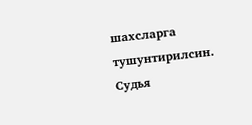шахсларга тушунтирилсин.
Судья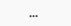...